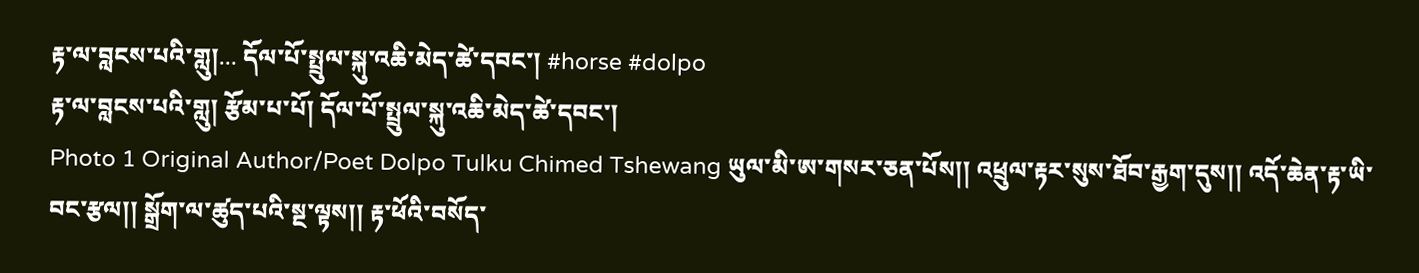རྟ་ལ་བླངས་པའི་གླུ།... དོལ་པོ་སྤྲུལ་སྐུ་འཆི་མེད་ཚེ་དབང་། #horse #dolpo
རྟ་ལ་བླངས་པའི་གླུ། རྩོམ་པ་པོ། དོལ་པོ་སྤྲུལ་སྐུ་འཆི་མེད་ཚེ་དབང་།
Photo 1 Original Author/Poet Dolpo Tulku Chimed Tshewang ཡུལ་མི་ཨ་གསར་ཅན་པོས།། འཕྲུལ་རྟར་སུས་ཐོབ་རྒྱག་དུས།། འདོ་ཆེན་རྟ་ཡི་བང་རྩལ།། སྒྲོག་ལ་ཚུད་པའི་སྔ་ལྟས།། རྟ་ཕོའི་བསོད་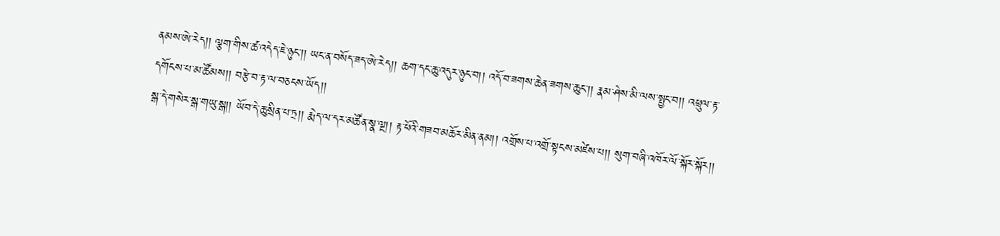ནམས་ཨེ་རེད།། ལྕག་གིས་ཚ་འདེད་ཇེ་ཉུང་།། ཡང་ན་བསོད་ཟད་ཨེ་རེད།། ཆག་དང་ཆུ་འདུར་ཉུང་བ།། འདོ་བ་ཟགས་ཆེན་ཟགས་ཆུང་།། རྣམ་ཤེས་མི་ལས་སྤྱང་བ།། འཕྲུལ་རྟ་དགོངས་པ་མ་ཚོམས།། བརྩེ་བ་རྟ་ལ་བཅངས་ཡོད།།
སྒ་དེ་གསེར་སྒ་གཡུ་སྒ།། ཡོབ་དེ་ཆུ་སྲིན་པ་ཏྲ།། རྨེད་ལ་དར་མཚོན་སྣ་ལྔ།། རྟ་ཕོའི་གཟབ་མཆོར་མིན་ནམ།། འགྲོས་པ་འགྲོ་སྟངས་མཛེས་པ།། སུག་བཞི་འཁོར་ལོ་སྐོར་སྐོར།།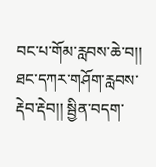བང་པ་གོམ་རླབས་ཆེ་བ།། ཐང་དཀར་གཤོག་རླབས་རྡེབ་རྡེབ།། སྦྱིན་བདག་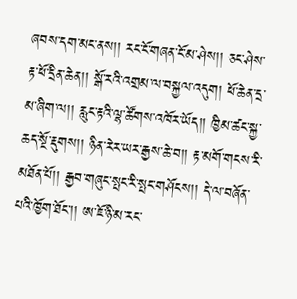ཞབས་དག་མང་ནས།། རང་ངོ་གཞན་ངོ་མ་ཤེས།། ཅང་ཤེས་རྟ་ཕོ་དྲིན་ཆེན།། སྒོ་རའི་འགྲམ་ལ་བསྐྱལ་འདུག། ཕོ་ཆེན་དྲ་མ་ཞིག་ལ།། རླུང་རྟའི་ལྷ་ཚོགས་འཁོར་ཡོད།། ཁྱིམ་ཚང་སྐྱ་ཆད་སྔོ་རྡུགས།། ཉིན་རེར་ཡར་རྒྱས་ཆེ་བ།། རྟ་མགོ་གངས་རི་མཐོན་པོ།། རྒྱབ་གཞུང་སྤང་རི་སྤང་གཤོངས།། དེ་ལ་བཞོན་པའི་ཁྱོག་ཐོང་།། ཨ་ཇོ་ཉི་མ་རང་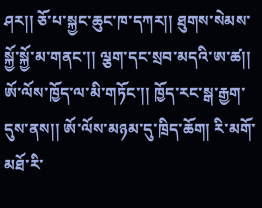ཤར།། ཅོ་པ་སྐྱང་ཆུང་ཁ་དཀར།། ཐུགས་སེམས་སྐྱོ་སྐྱོ་མ་གནང་།། ལྕག་དང་སྲབ་མདའི་ཨ་ཚ།། ཨོ་ལོས་ཁྱོད་ལ་མི་གཏོང་།། ཁྱོད་རང་སྒ་རྒྱག་དུས་ནས།། ཨོ་ལོས་མཉམ་དུ་ཁྲིད་ཆོག། རི་མགོ་མཐོ་རི་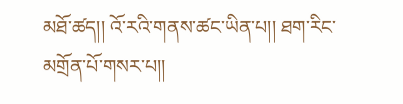མཐོ་ཚད།། འོ་རའི་གནས་ཚང་ཡིན་པ།། ཐག་རིང་མགྲོན་པོ་གསར་པ།།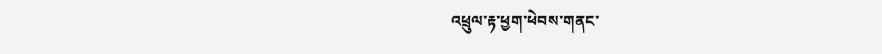འཕྲུལ་རྟ་ཕྱག་ཕེབས་གནང་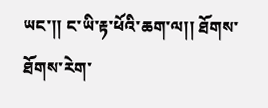ཡང་།། ང་ཡི་རྟ་ཕོའི་ཆག་ལ།། ཐོགས་ཐོགས་རེག་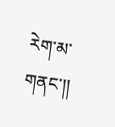རེག་མ་གནང་།།